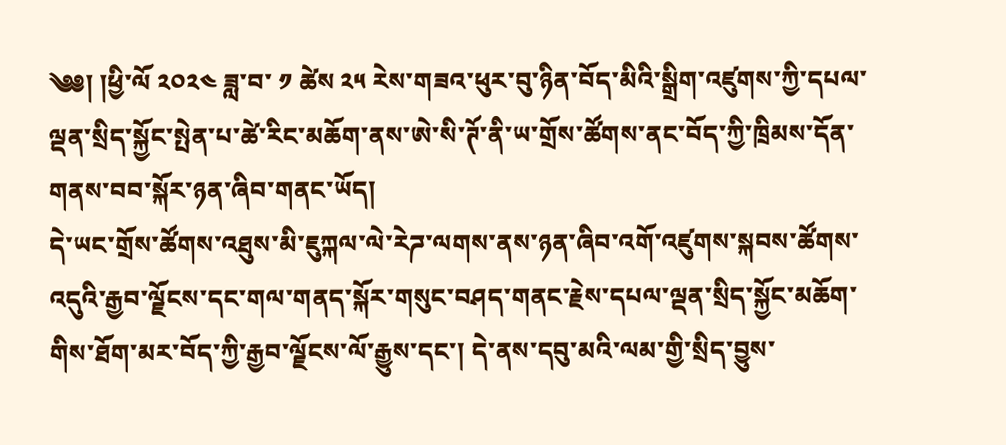༄༅། །ཕྱི་ལོ ༢༠༢༤ ཟླ་བ་ ༡ ཚེས ༢༥ རེས་གཟའ་ཕུར་བུ་ཉིན་བོད་མིའི་སྒྲིག་འཛུགས་ཀྱི་དཔལ་ལྡན་སྲིད་སྐྱོང་སྤེན་པ་ཚེ་རིང་མཆོག་ནས་ཨེ་སི་ཊོ་ནི་ཡ་གྲོས་ཚོགས་ནང་བོད་ཀྱི་ཁྲིམས་དོན་གནས་བབ་སྐོར་ཉན་ཞིབ་གནང་ཡོད།
དེ་ཡང་གྲོས་ཚོགས་འཐུས་མི་ཇུཀྐལ་ལེ་རེཌ་ལགས་ནས་ཉན་ཞིབ་འགོ་འཛུགས་སྐབས་ཚོགས་འདུའི་རྒྱབ་ལྗོངས་དང་གལ་གནད་སྐོར་གསུང་བཤད་གནང་རྗེས་དཔལ་ལྡན་སྲིད་སྐྱོང་མཆོག་གིས་ཐོག་མར་བོད་ཀྱི་རྒྱབ་ལྗོངས་ལོ་རྒྱུས་དང་། དེ་ནས་དབུ་མའི་ལམ་གྱི་སྲིད་བྱུས་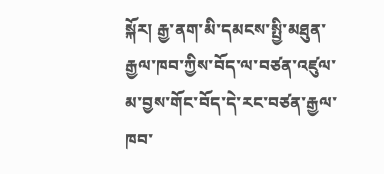སྐོར། རྒྱ་ནག་མི་དམངས་སྤྱི་མཐུན་རྒྱལ་ཁབ་ཀྱིས་བོད་ལ་བཙན་འཛུལ་མ་བྱས་གོང་བོད་དེ་རང་བཙན་རྒྱལ་ཁབ་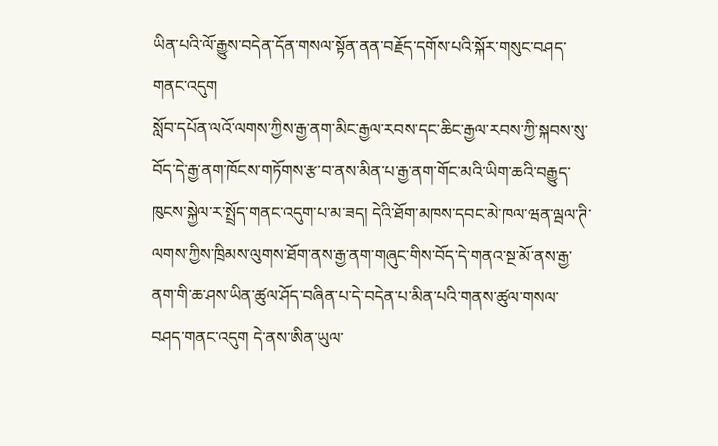ཡིན་པའི་ལོ་རྒྱུས་བདེན་དོན་གསལ་སྟོན་ནན་བརྗོད་དགོས་པའི་སྐོར་གསུང་བཤད་གནང་འདུག
སློབ་དཔོན་ལའོ་ལགས་ཀྱིས་རྒྱ་ནག་མིང་རྒྱལ་རབས་དང་ཆིང་རྒྱལ་རབས་ཀྱི་སྐབས་སུ་བོད་དེ་རྒྱ་ནག་ཁོངས་གཏོགས་རྩ་བ་ནས་མིན་པ་རྒྱ་ནག་གོང་མའི་ཡིག་ཆའི་བརྒྱུད་ཁུངས་སྐྱེལ་ར་སྤྲོད་གནང་འདུག་པ་མ་ཟད། དེའི་ཐོག་མཁས་དབང་མེ་ཁལ་ཝན་ལྦལ་ཊི་ལགས་ཀྱིས་ཁྲིམས་ལུགས་ཐོག་ནས་རྒྱ་ནག་གཞུང་གིས་བོད་དེ་གནའ་སྔ་མོ་ནས་རྒྱ་ནག་གི་ཆ་ཤས་ཡིན་ཚུལ་ཤོད་བཞིན་པ་དེ་བདེན་པ་མིན་པའི་གནས་ཚུལ་གསལ་བཤད་གནང་འདུག དེ་ནས་ཨིན་ཡུལ་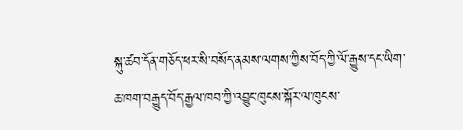སྐུ་ཚབ་དོན་གཅོད་ཕར་སི་བསོད་ནམས་ལགས་ཀྱིས་བོད་ཀྱི་ལོ་རྒྱུས་དང་ཡིག་ཆ་ཁག་བརྒྱུད་བོད་རྒྱལ་ཁབ་ཀྱི་འབྱུང་ཁུངས་སྐོར་ལ་ཁུངས་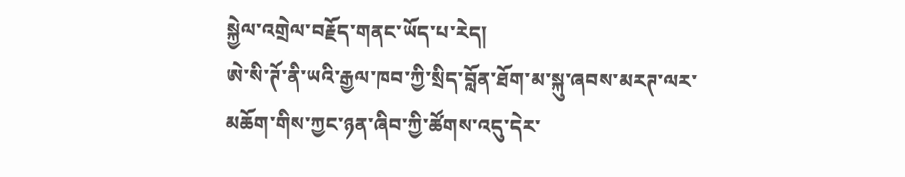སྐྱེལ་འགྲེལ་བརྗོད་གནང་ཡོད་པ་རེད།
ཨེ་སི་ཊོ་ནི་ཡའི་རྒྱལ་ཁབ་ཀྱི་སྲིད་བློན་ཐོག་མ་སྐུ་ཞབས་མརཊ་ལར་མཆོག་གིས་ཀྱང་ཉན་ཞིབ་ཀྱི་ཚོགས་འདུ་དེར་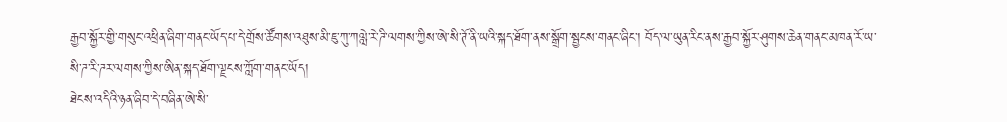རྒྱབ་སྐྱོར་གྱི་གསུང་འཕྲིན་ཞིག་གནང་ཡོད་པ་དེ་གྲོས་ཚོགས་འཐུས་མི་ཇུ་ཀུ་ཀལླེ་རེ་ཌི་ལགས་ཀྱིས་ཨེ་སི་ཊོ་ནི་ཡའི་སྐད་ཐོག་ནས་སྒྲོག་སྦྱངས་གནང་ཞིང་། བོད་ལ་ཡུན་རིང་ནས་རྒྱབ་སྐྱོར་ཤུགས་ཆེན་གནང་མཁན་རོ་ཡ་སི་ཌ་རི་ཌར་ལགས་ཀྱིས་ཨིན་སྐད་ཐོག་ལྗངས་ཀློག་གནང་ཡོད།
ཐེངས་འདིའི་ཉན་ཞིབ་དེ་བཞིན་ཨེ་སི་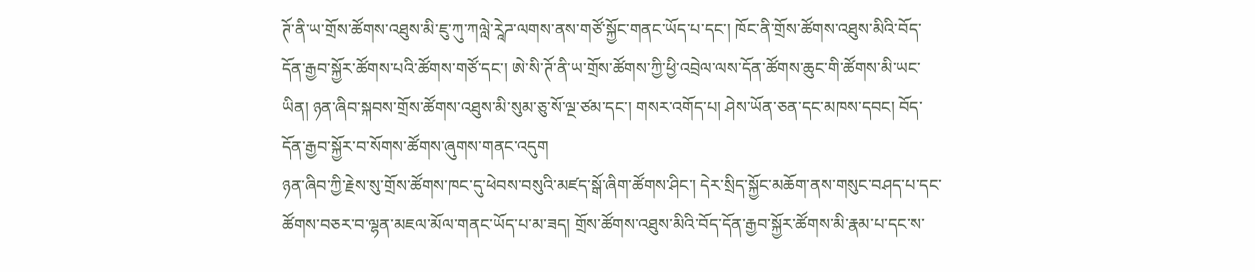ཊོ་ནི་ཡ་གྲོས་ཚོགས་འཐུས་མི་ཇུ་ཀུ་ཀལླེ་རཱེཌ་ལགས་ནས་གཙོ་སྐྱོང་གནང་ཡོད་པ་དང་། ཁོང་ནི་གྲོས་ཚོགས་འཐུས་མིའི་བོད་དོན་རྒྱབ་སྐྱོར་ཚོགས་པའི་ཚོགས་གཙོ་དང་། ཨེ་སི་ཊོ་ནི་ཡ་གྲོས་ཚོགས་ཀྱི་ཕྱི་འབྲེལ་ལས་དོན་ཚོགས་ཆུང་གི་ཚོགས་མི་ཡང་ཡིན། ཉན་ཞིབ་སྐབས་གྲོས་ཚོགས་འཐུས་མི་སུམ་ཅུ་སོ་ལྔ་ཙམ་དང་། གསར་འགོད་པ། ཤེས་ཡོན་ཅན་དང་མཁས་དབང། བོད་དོན་རྒྱབ་སྐྱོར་བ་སོགས་ཚོགས་ཞུགས་གནང་འདུག
ཉན་ཞིབ་ཀྱི་རྗེས་སུ་གྲོས་ཚོགས་ཁང་དུ་ཕེབས་བསུའི་མཛད་སྒོ་ཞིག་ཚོགས་ཤིང་། དེར་སྲིད་སྐྱོང་མཆོག་ནས་གསུང་བཤད་པ་དང་ཚོགས་བཅར་བ་ལྷན་མཇལ་མོལ་གནང་ཡོད་པ་མ་ཟད། གྲོས་ཚོགས་འཐུས་མིའི་བོད་དོན་རྒྱབ་སྐྱོར་ཚོགས་མི་རྣམ་པ་དང་ས་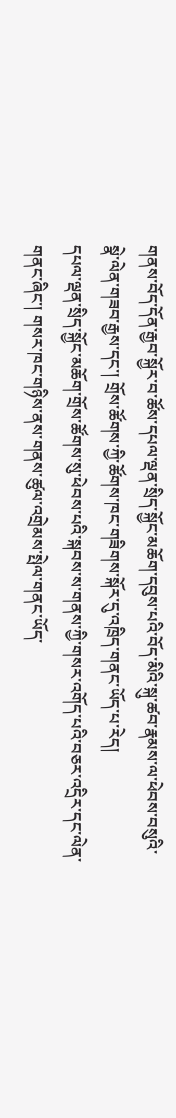གནས་བོད་དོན་རྒྱབ་སྐྱོར་བ་ཚོས་དཔལ་ལྡན་སྲིད་སྐྱོང་མཆོག་དབུས་པའི་བོད་མིའི་སྐུ་ཚབ་རྣམས་ལ་ཕེབས་བསུའི་སྣེ་ལེན་གཟབ་རྒྱས་དང་། གྲོས་ཚོགས་ཀྱི་ཚོགས་ཁང་གཟིགས་སྐོར་དུ་འཁྲིད་གནང་ཡོད་པ་རེད།
དཔལ་ལྡན་སྲིད་སྐྱོང་མཆོག་གྲོས་ཚོགས་སུ་ཕེབས་པའི་སྐབས་ས་གནས་ཀྱི་གསར་འགོད་པའི་བཅར་འདྲིར་དང་ལེན་གནང་ཞིང་། གསར་ཁང་གཉིས་ནས་གནས་ཚུལ་འགྲེམས་སྤེལ་གནང་ཡོད་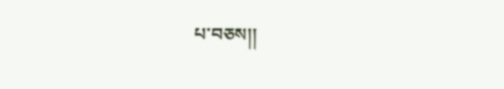པ་བཅས།།